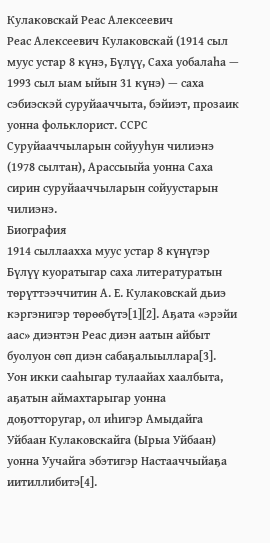Кулаковскай Реас Алексеевич
Реас Алексеевич Кулаковскай (1914 сыл муус устар 8 күнэ, Бүлүү, Саха уобалаһа — 1993 сыл ыам ыйын 31 күнэ) — саха сэбиэскэй суруйааччыта, бэйиэт, прозаик уонна фольклорист. ССРС Суруйааччыларын сойууһун чилиэнэ (1978 сылтан), Арассыыйа уонна Саха сирин суруйааччыларын сойуустарын чилиэнэ.
Биография
1914 сыллаахха муус устар 8 күнүгэр Бүлүү куоратыгар саха литературатын төрүттээччитин А. Е. Кулаковскай дьиэ кэргэнигэр төрөөбүтэ[1][2]. Аҕата «эрэйи аас» диэнтэн Реас диэн аатын айбыт буолуон сөп диэн сабаҕалыыллара[3].
Уон икки сааһыгар тулаайах хаалбыта, аҕатын аймахтарыгар уонна доҕотторугар, ол иһигэр Амыдайга Уйбаан Кулаковскайга (Ырыа Уйбаан) уонна Уучайга эбэтигэр Настааччыйаҕа иитиллибитэ[4].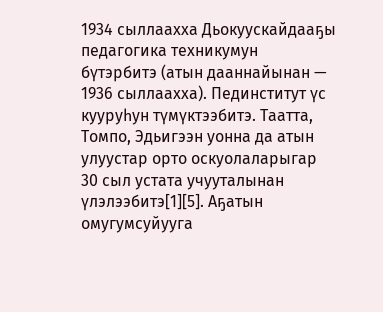1934 сыллаахха Дьокуускайдааҕы педагогика техникумун бүтэрбитэ (атын дааннайынан — 1936 сыллаахха). Пединститут үс кууруһун түмүктээбитэ. Таатта, Томпо, Эдьигээн уонна да атын улуустар орто оскуолаларыгар 30 сыл устата учууталынан үлэлээбитэ[1][5]. Аҕатын омугумсуйууга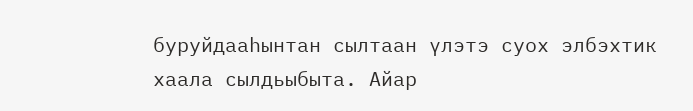буруйдааһынтан сылтаан үлэтэ суох элбэхтик хаала сылдьыбыта. Айар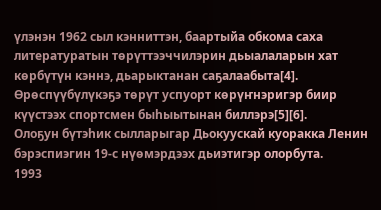үлэнэн 1962 сыл кэнниттэн, баартыйа обкома саха литературатын төрүттээччилэрин дьыалаларын хат көрбүтүн кэннэ, дьарыктанан саҕалаабыта[4].
Өрөспүүбүлүкэҕэ төрүт успуорт көрүҥнэригэр биир күүстээх спортсмен быһыытынан биллэрэ[5][6].
Олоҕун бүтэһик сылларыгар Дьокуускай куоракка Ленин бэрэспиэгин 19-с нүөмэрдээх дьиэтигэр олорбута.
1993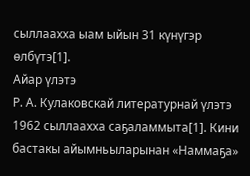сыллаахха ыам ыйын 31 күнүгэр өлбүтэ[1].
Айар үлэтэ
Р. А. Кулаковскай литературнай үлэтэ 1962 сыллаахха саҕаламмыта[1]. Кини бастакы айымньыларынан «Наммаҕа»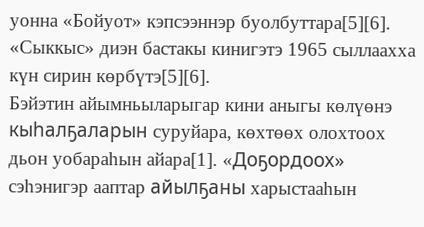уонна «Бойуот» кэпсээннэр буолбуттара[5][6]. «Сыккыс» диэн бастакы кинигэтэ 1965 сыллаахха күн сирин көрбүтэ[5][6].
Бэйэтин айымньыларыгар кини аныгы көлүөнэ кыһалҕаларын суруйара, көхтөөх олохтоох дьон уобараһын айара[1]. «Доҕордоох» сэһэнигэр ааптар айылҕаны харыстааһын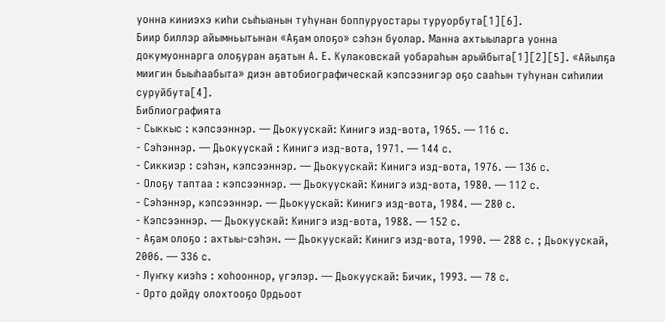уонна киниэхэ киһи сыһыанын туһунан боппуруостары туруорбута[1][6].
Биир биллэр айымньытынан «Аҕам олоҕо» сэһэн буолар. Манна ахтыыларга уонна докумуоннарга олоҕуран аҕатын А. Е. Кулаковскай уобараһын арыйбыта[1][2][5]. «Айылҕа миигин быыһаабыта» диэн автобиографическай кэпсээнигэр оҕо сааһын туһунан сиһилии суруйбута[4].
Библиографията
- Сыккыс : кэпсээннэр. — Дьокуускай: Кинигэ изд-вота, 1965. — 116 с.
- Сэһэннэр. — Дьокуускай : Кинигэ изд-вота, 1971. — 144 с.
- Сиккиэр : сэһэн, кэпсээннэр. — Дьокуускай: Кинигэ изд-вота, 1976. — 136 с.
- Олоҕу таптаа : кэпсээннэр. — Дьокуускай: Кинигэ изд-вота, 1980. — 112 с.
- Сэһэннэр, кэпсээннэр. — Дьокуускай: Кинигэ изд-вота, 1984. — 280 с.
- Кэпсээннэр. — Дьокуускай: Кинигэ изд-вота, 1988. — 152 с.
- Аҕам олоҕо : ахтыы-сэһэн. — Дьокуускай: Кинигэ изд-вота, 1990. — 288 с. ; Дьокуускай, 2006. — 336 с.
- Луҥку киэһэ : хоһооннор, үгэлэр. — Дьокуускай: Бичик, 1993. — 78 с.
- Орто дойду олохтооҕо Ордьоот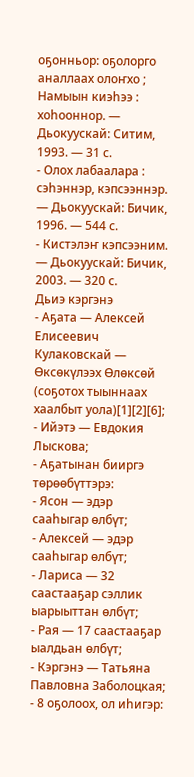оҕонньор: оҕолорго аналлаах олоҥхо ; Намыын киэһээ : хоһооннор. — Дьокуускай: Ситим, 1993. — 31 с.
- Олох лабаалара : сэһэннэр, кэпсээннэр. — Дьокуускай: Бичик, 1996. — 544 с.
- Кистэлэҥ кэпсээним. — Дьокуускай: Бичик, 2003. — 320 с.
Дьиэ кэргэнэ
- Аҕата — Алексей Елисеевич Кулаковскай — Өксөкүлээх Өлөксөй (соҕотох тыыннаах хаалбыт уола)[1][2][6];
- Ийэтэ — Евдокия Лыскова;
- Аҕатынан бииргэ төрөөбүттэрэ:
- Ясон — эдэр сааһыгар өлбүт;
- Алексей — эдэр сааһыгар өлбүт;
- Лариса — 32 саастааҕар сэллик ыарыыттан өлбүт;
- Рая — 17 саастааҕар ыалдьан өлбүт;
- Кэргэнэ — Татьяна Павловна Заболоцкая;
- 8 оҕолоох, ол иһигэр: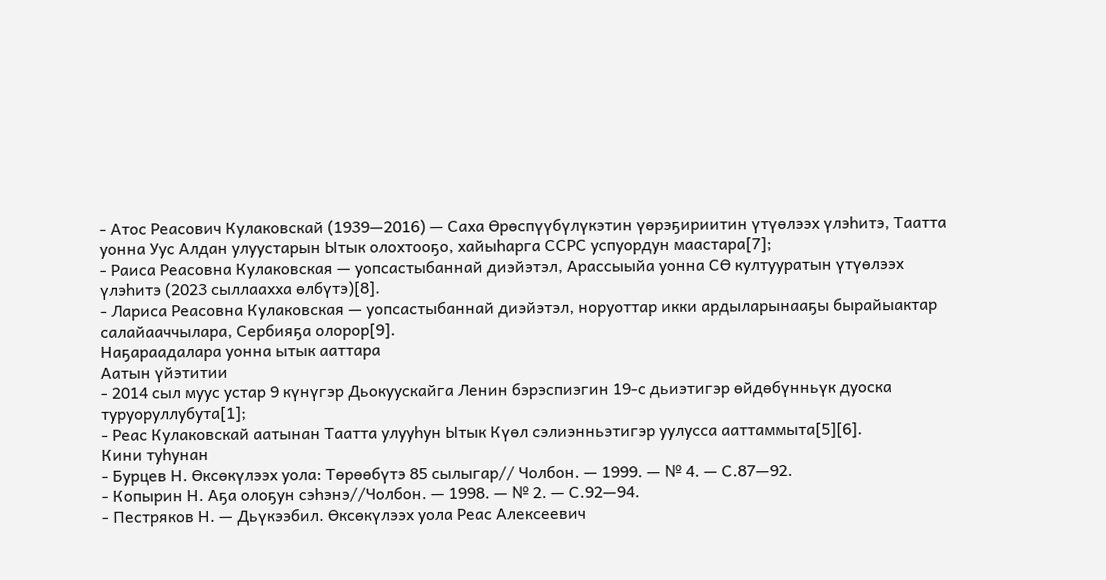- Атос Реасович Кулаковскай (1939—2016) — Саха Өрөспүүбүлүкэтин үөрэҕириитин үтүөлээх үлэһитэ, Таатта уонна Уус Алдан улуустарын Ытык олохтооҕо, хайыһарга ССРС успуордун маастара[7];
- Раиса Реасовна Кулаковская — уопсастыбаннай диэйэтэл, Арассыыйа уонна СӨ култууратын үтүөлээх үлэһитэ (2023 сыллаахха өлбүтэ)[8].
- Лариса Реасовна Кулаковская — уопсастыбаннай диэйэтэл, норуоттар икки ардыларынааҕы бырайыактар салайааччылара, Сербияҕа олорор[9].
Наҕараадалара уонна ытык ааттара
Аатын үйэтитии
- 2014 сыл муус устар 9 күнүгэр Дьокуускайга Ленин бэрэспиэгин 19-с дьиэтигэр өйдөбүнньүк дуоска туруоруллубута[1];
- Реас Кулаковскай аатынан Таатта улууһун Ытык Күөл сэлиэнньэтигэр уулусса ааттаммыта[5][6].
Кини туһунан
- Бурцев Н. Өксөкүлээх уола: Төрөөбүтэ 85 сылыгар// Чолбон. — 1999. — № 4. — С.87—92.
- Копырин Н. Аҕа олоҕун сэһэнэ//Чолбон. — 1998. — № 2. — С.92—94.
- Пестряков Н. — Дьүкээбил. Өксөкүлээх уола Реас Алексеевич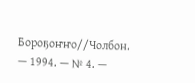Бороҕоҥҥо//Чолбон. — 1994. — № 4. —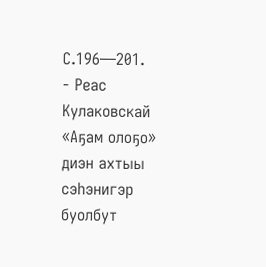С.196—201.
- Реас Кулаковскай «Аҕам олоҕо» диэн ахтыы сэһэнигэр буолбут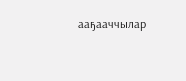ааҕааччылар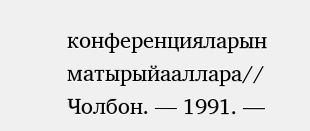конференцияларын матырыйааллара// Чолбон. — 1991. —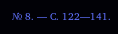№ 8. — С. 122—141.